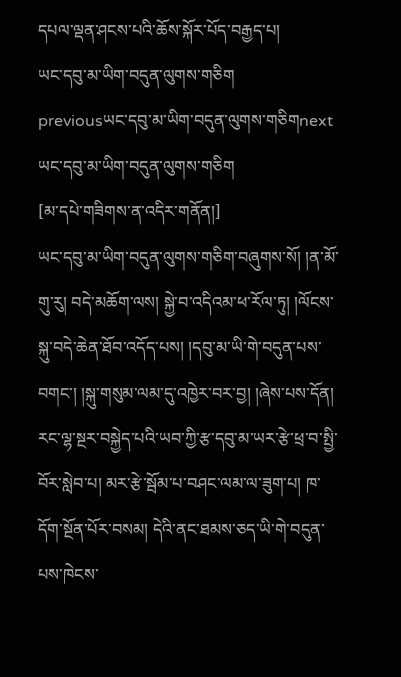དཔལ་ལྡན་ཤངས་པའི་ཆོས་སྐོར་པོད་བརྒྱད་པ།
ཡང་དབུ་མ་ཡིག་བདུན་ལུགས་གཅིག
previousཡང་དབུ་མ་ཡིག་བདུན་ལུགས་གཅིགnext
ཡང་དབུ་མ་ཡིག་བདུན་ལུགས་གཅིག
[མ་དཔེ་གཟིགས་ན་འདིར་གནོན།]
ཡང་དབུ་མ་ཡིག་བདུན་ལུགས་གཅིག་བཞུགས་སོ། །ན་མོ་གུ་རུ། བདེ་མཆོག་ལས། སྐྱེ་བ་འདིའམ་ཕ་རོལ་ཏུ། །ལོངས་སྐུ་བདེ་ཆེན་ཐོབ་འདོད་པས། །དབུ་མ་ཡི་གེ་བདུན་པས་བགང་། །སྐུ་གསུམ་ལམ་དུ་འཁྱེར་བར་བྱ། །ཞེས་པས་དོན། རང་ལྷ་སྔར་བསྐྱེད་པའི་ཡབ་ཀྱི་རྩ་དབུ་མ་ཡར་རྩེ་ཕྲ་བ་སྤྱི་བོར་སླེབ་པ། མར་རྩེ་སྦོམ་པ་བཤང་ལམ་ལ་ཟུག་པ། ཁ་དོག་སྔོན་པོར་བསམ། དེའི་ནང་ཐམས་ཅད་ཡི་གེ་བདུན་པས་ཁེངས་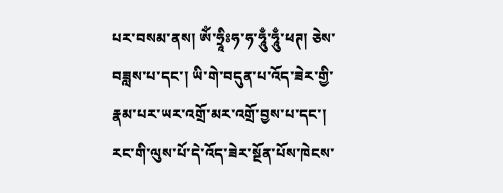པར་བསམ་ནས། ཨོཾ་ཧྲཱིཿཧ་ཧ་ཧཱུྃ་ཧཱུྃ་ཕཊ། ཅེས་བཟླས་པ་དང་། ཡི་གེ་བདུན་པ་འོད་ཟེར་གྱི་རྣམ་པར་ཡར་འགྲོ་མར་འགྲོ་བྱས་པ་དང་། རང་གི་ལུས་པོ་དེ་འོད་ཟེར་སྔོན་པོས་ཁེངས་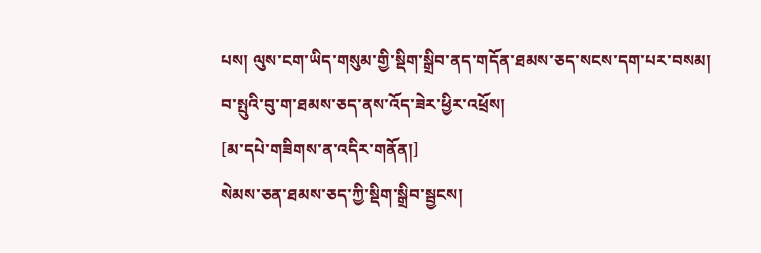པས། ལུས་ངག་ཡིད་གསུམ་གྱི་སྡིག་སྒྲིབ་ནད་གདོན་ཐམས་ཅད་སངས་དག་པར་བསམ། བ་སྤུའི་བུ་ག་ཐམས་ཅད་ནས་འོད་ཟེར་ཕྱིར་འཕྲོས།
[མ་དཔེ་གཟིགས་ན་འདིར་གནོན།]
སེམས་ཅན་ཐམས་ཅད་ཀྱི་སྡིག་སྒྲིབ་སྦྱངས།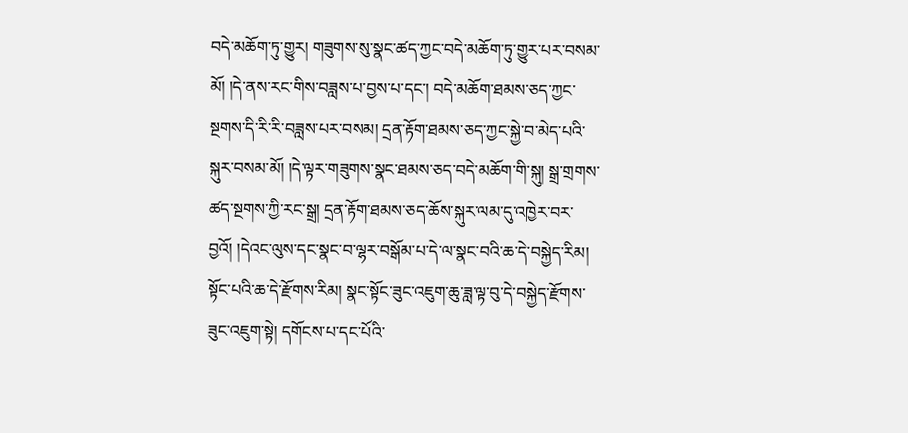བདེ་མཆོག་ཏུ་གྱུར། གཟུགས་སུ་སྣང་ཚད་ཀྱང་བདེ་མཆོག་ཏུ་གྱུར་པར་བསམ་མོ། །དེ་ནས་རང་གིས་བཟླས་པ་བྱས་པ་དང་། བདེ་མཆོག་ཐམས་ཅད་ཀྱང་སྔགས་དི་རི་རི་བཟླས་པར་བསམ། དྲན་རྟོག་ཐམས་ཅད་ཀྱང་སྐྱེ་བ་མེད་པའི་སྐུར་བསམ་མོ། །དེ་ལྟར་གཟུགས་སྣང་ཐམས་ཅད་བདེ་མཆོག་གི་སྐུ། སྒྲ་གྲགས་ཚད་སྔགས་ཀྱི་རང་སྒྲ། དྲན་རྟོག་ཐམས་ཅད་ཆོས་སྐུར་ལམ་དུ་འཁྱེར་བར་བྱའོ། །དེའང་ལུས་དང་སྣང་བ་ལྷར་བསྒོམ་པ་དེ་ལ་སྣང་བའི་ཆ་དེ་བསྐྱེད་རིམ། སྟོང་པའི་ཆ་དེ་རྫོགས་རིམ། སྣང་སྟོང་ཟུང་འཇུག་ཆུ་ཟླ་ལྟ་བུ་དེ་བསྐྱེད་རྫོགས་ཟུང་འཇུག་སྟེ། དགོངས་པ་དང་པོའི་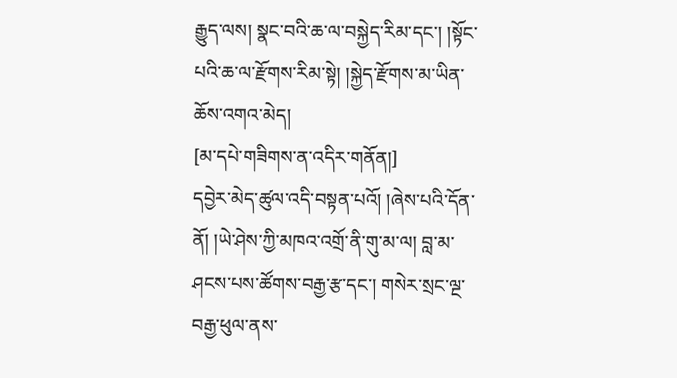རྒྱུད་ལས། སྣང་བའི་ཆ་ལ་བསྐྱེད་རིམ་དང་། །སྟོང་པའི་ཆ་ལ་རྫོགས་རིམ་སྟེ། །སྐྱེད་རྫོགས་མ་ཡིན་ཆོས་འགའ་མེད།
[མ་དཔེ་གཟིགས་ན་འདིར་གནོན།]
དབྱེར་མེད་ཚུལ་འདི་བསྟན་པའོ། །ཞེས་པའི་དོན་ནོ། །ཡེ་ཤེས་ཀྱི་མཁའ་འགྲོ་ནི་གུ་མ་ལ། བླ་མ་ཤངས་པས་ཚོགས་བརྒྱ་རྩ་དང་། གསེར་སྲང་ལྔ་བརྒྱ་ཕུལ་ནས་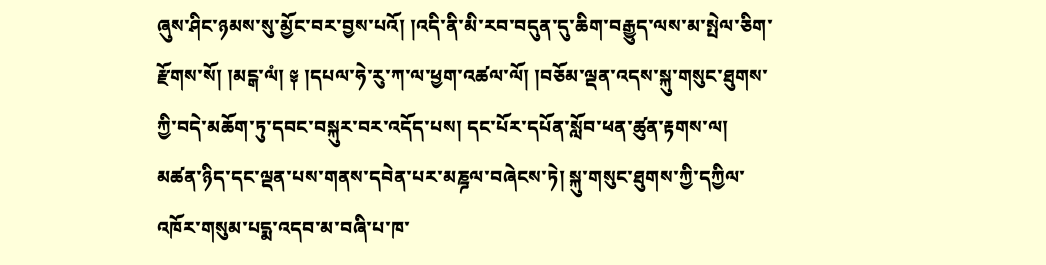ཞུས་ཤིང་ཉམས་སུ་མྱོང་བར་བྱས་པའོ། །འདི་ནི་མི་རབ་བདུན་དུ་ཆིག་བརྒྱུད་ལས་མ་སྤེལ་ཅིག་རྫོགས་སོ། །མངྒ་ལཾ། ༈ །དཔལ་ཧེ་རུ་ཀ་ལ་ཕྱག་འཚལ་ལོ། །བཅོམ་ལྡན་འདས་སྐུ་གསུང་ཐུགས་ཀྱི་བདེ་མཆོག་ཏུ་དབང་བསྐུར་བར་འདོད་པས། དང་པོར་དཔོན་སློབ་ཕན་ཚུན་རྟགས་ལ། མཚན་ཉིད་དང་ལྡན་པས་གནས་དབེན་པར་མཎྜལ་བཞེངས་ཏེ། སྐུ་གསུང་ཐུགས་ཀྱི་དཀྱིལ་འཁོར་གསུམ་པདྨ་འདབ་མ་བཞི་པ་ཁ་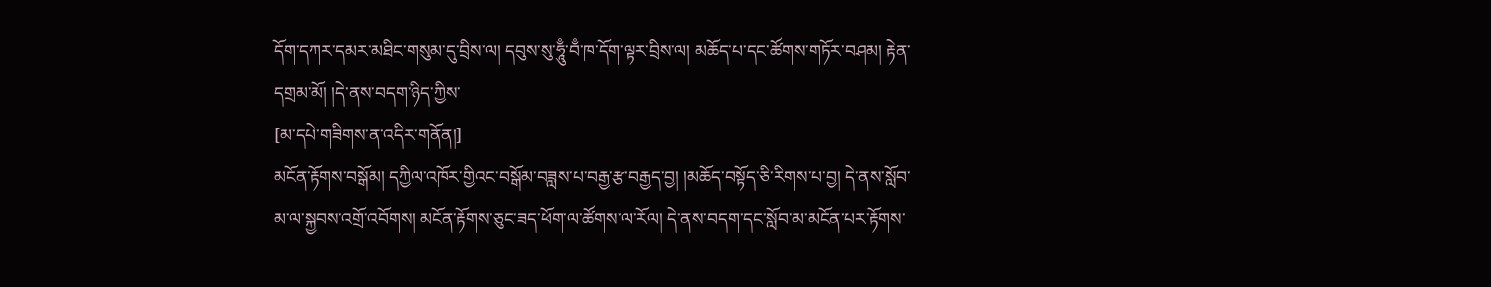དོག་དཀར་དམར་མཐིང་གསུམ་དུ་བྲིས་ལ། དབུས་སུ་ཧཱུྃ་བྃ་ཁ་དོག་ལྟར་བྲིས་ལ། མཆོད་པ་དང་ཚོགས་གཏོར་བཤམ། རྟེན་དགྲམ་མོ། །དེ་ནས་བདག་ཉིད་ཀྱིས་
[མ་དཔེ་གཟིགས་ན་འདིར་གནོན།]
མངོན་རྟོགས་བསྒོམ། དཀྱིལ་འཁོར་གྱིའང་བསྒོམ་བཟླས་པ་བརྒྱ་རྩ་བརྒྱད་བྱ། །མཆོད་བསྟོད་ཅི་རིགས་པ་བྱ། དེ་ནས་སློབ་མ་ལ་སྐྱབས་འགྲོ་འབོགས། མངོན་རྟོགས་ཅུང་ཟད་ཕོག་ལ་ཚོགས་ལ་རོལ། དེ་ནས་བདག་དང་སློབ་མ་མངོན་པར་རྟོགས་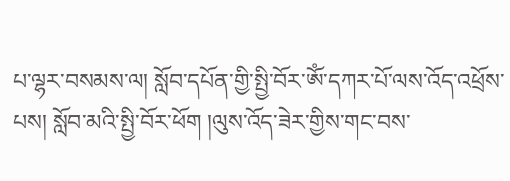པ་ལྷར་བསམས་ལ། སློབ་དཔོན་གྱི་སྤྱི་བོར་ཨོཾ་དཀར་པོ་ལས་འོད་འཕྲོས་པས། སློབ་མའི་སྤྱི་བོར་ཕོག །ལུས་འོད་ཟེར་གྱིས་གང་བས་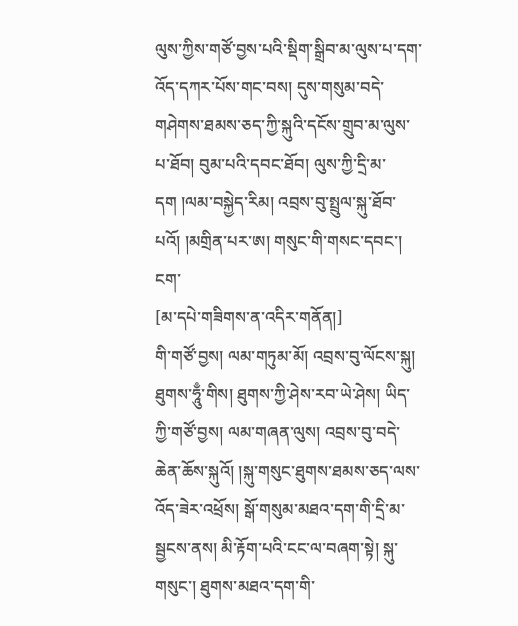ལུས་ཀྱིས་གཙོ་བྱས་པའི་སྡིག་སྒྲིབ་མ་ལུས་པ་དག་འོད་དཀར་པོས་གང་བས། དུས་གསུམ་བདེ་གཤེགས་ཐམས་ཅད་ཀྱི་སྐུའི་དངོས་གྲུབ་མ་ལུས་པ་ཐོབ། བུམ་པའི་དབང་ཐོབ། ལུས་ཀྱི་དྲི་མ་དག །ལམ་བསྐྱེད་རིམ། འབྲས་བུ་སྤྲུལ་སྐུ་ཐོབ་པའོ། །མགྲིན་པར་ཨ། གསུང་གི་གསང་དབང་། ངག་
[མ་དཔེ་གཟིགས་ན་འདིར་གནོན།]
གི་གཙོ་བྱས། ལམ་གཏུམ་མོ། འབྲས་བུ་ལོངས་སྐུ། ཐུགས་ཧཱུྃ་གིས། ཐུགས་ཀྱི་ཤེས་རབ་ཡེ་ཤེས། ཡིད་ཀྱི་གཙོ་བྱས། ལམ་གཞན་ལུས། འབྲས་བུ་བདེ་ཆེན་ཆོས་སྐུའོ། །སྐུ་གསུང་ཐུགས་ཐམས་ཅད་ལས་འོད་ཟེར་འཕྲོས། སྒོ་གསུམ་མཐའ་དག་གི་དྲི་མ་སྦྱངས་ནས། མི་རྟོག་པའི་ངང་ལ་བཞག་སྟེ། སྐུ་གསུང་། ཐུགས་མཐའ་དག་གི་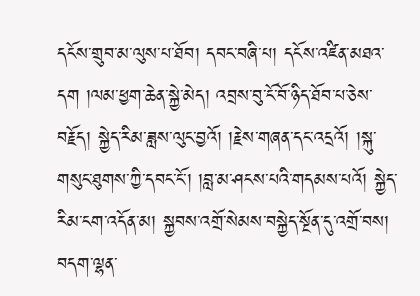དངོས་གྲུབ་མ་ལུས་པ་ཐོབ། དབང་བཞི་པ། དངོས་འཛིན་མཐའ་དག །ལམ་ཕྱག་ཆེན་སྐྱེ་མེད། འབྲས་བུ་ངོ་བོ་ཉིད་ཐོབ་པ་ཅེས་བརྗོད། སྐྱེད་རིམ་ཟླས་ལུང་བྱའོ། །རྗེས་གཞན་དང་འདྲའོ། །སྐུ་གསུང་ཐུགས་ཀྱི་དབང་ངོ་། །བླ་མ་ཤངས་པའི་གདམས་པའོ། སྐྱེད་རིམ་ངག་འདོན་མ། སྐྱབས་འགྲོ་སེམས་བསྐྱེད་སྔོན་དུ་འགྲོ་བས། བདག་ལྷན་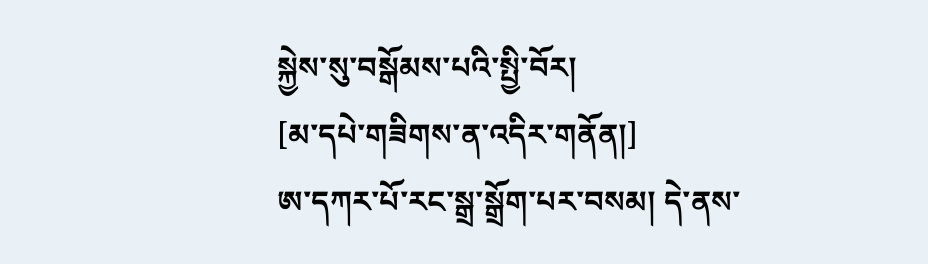སྐྱེས་སུ་བསྒོམས་པའི་སྤྱི་བོར།
[མ་དཔེ་གཟིགས་ན་འདིར་གནོན།]
ཨ་དཀར་པོ་རང་སྒྲ་སྒྲོག་པར་བསམ། དེ་ནས་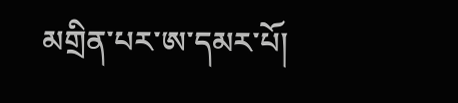མགྲིན་པར་ཨ་དམར་པོ།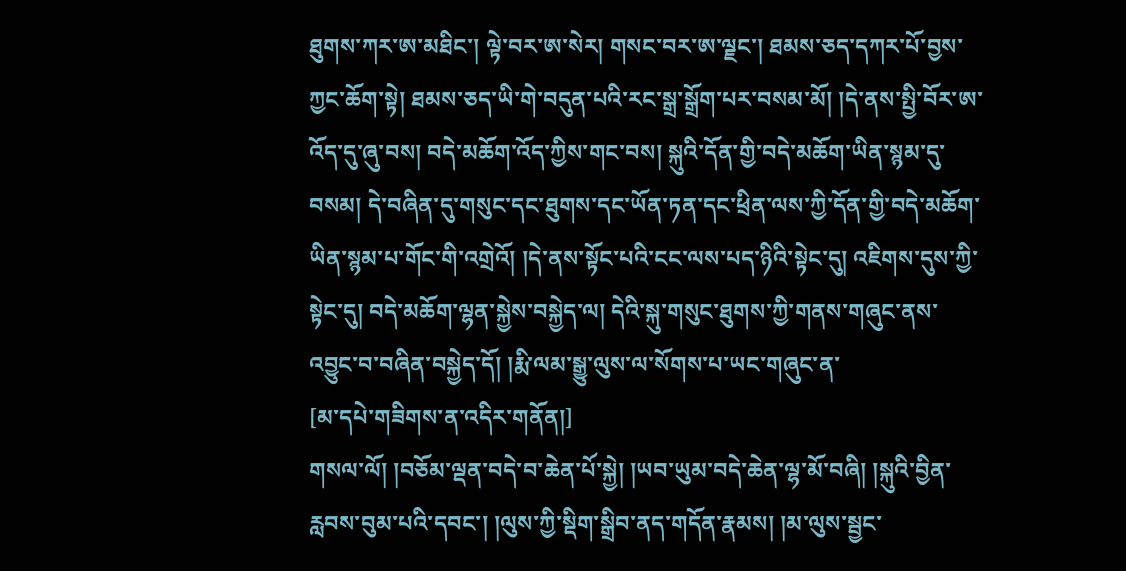ཐུགས་ཀར་ཨ་མཐིང་། ལྟེ་བར་ཨ་སེར། གསང་བར་ཨ་ལྗང་། ཐམས་ཅད་དཀར་པོ་བྱས་ཀྱང་ཆོག་སྟེ། ཐམས་ཅད་ཡི་གེ་བདུན་པའི་རང་སྒྲ་སྒྲོག་པར་བསམ་མོ། །དེ་ནས་སྤྱི་བོར་ཨ་འོད་དུ་ཞུ་བས། བདེ་མཆོག་འོད་ཀྱིས་གང་བས། སྐུའི་དོན་གྱི་བདེ་མཆོག་ཡིན་སྙམ་དུ་བསམ། དེ་བཞིན་དུ་གསུང་དང་ཐུགས་དང་ཡོན་ཏན་དང་ཕྲིན་ལས་ཀྱི་དོན་གྱི་བདེ་མཆོག་ཡིན་སྙམ་པ་གོང་གི་འགྲེའོ། །དེ་ནས་སྟོང་པའི་ངང་ལས་པད་ཉིའི་སྟེང་དུ། འཇིགས་དུས་ཀྱི་སྟེང་དུ། བདེ་མཆོག་ལྷན་སྐྱེས་བསྐྱེད་ལ། དེའི་སྐུ་གསུང་ཐུགས་ཀྱི་གནས་གཞུང་ནས་འབྱུང་བ་བཞིན་བསྐྱེད་དོ། །རྨི་ལམ་སྒྱུ་ལུས་ལ་སོགས་པ་ཡང་གཞུང་ན་
[མ་དཔེ་གཟིགས་ན་འདིར་གནོན།]
གསལ་ལོ། །བཅོམ་ལྡན་བདེ་བ་ཆེན་པོ་སྐྱེ། །ཡབ་ཡུམ་བདེ་ཆེན་ལྷ་མོ་བཞི། །སྐུའི་བྱིན་རླབས་བུམ་པའི་དབང་། །ལུས་ཀྱི་སྡིག་སྒྲིབ་ནད་གདོན་རྣམས། །མ་ལུས་སྦྱང་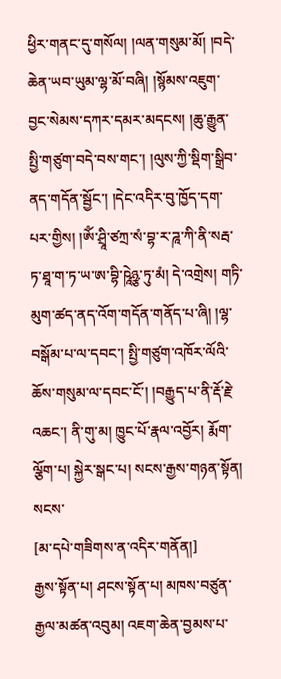ཕྱིར་གནང་དུ་གསོལ། །ལན་གསུམ་མོ། །བདེ་ཆེན་ཡབ་ཡུམ་ལྷ་མོ་བཞི། །སྙོམས་འཇུག་བྱང་སེམས་དཀར་དམར་མདངས། །ཆུ་རྒྱུན་སྤྱི་གཙུག་བདེ་བས་གང་། །ལུས་ཀྱི་སྡིག་སྒྲིབ་ནད་གདོན་སྦྱོང་། །དེང་འདིར་བུ་ཁྱོད་དག་པར་གྱིས། །ཨོཾ་ཤྲཱི་ཙཀྲ་སཾ་བྷ་ར་ཌཱ་ཀི་ནི་སརྦ་ཏ་ཐཱ་ག་ཏ་ཡ་ཨ་བྷི་ཥཱེཉྩ་ཏུ་མཾ། དེ་འགྲེས། གཏི་མུག་ཚད་ནད་འོག་གདོན་གནོད་པ་ཞི། །ལྷ་བསྒོམ་པ་ལ་དབང་། སྤྱི་གཙུག་འཁོར་ལོའི་ཆོས་གསུམ་ལ་དབང་ངོ་། །བརྒྱུད་པ་ནི་རྡོ་རྗེ་འཆང་། ནི་གུ་མ། ཁྱུང་པོ་རྣལ་འབྱོར། རྨོག་ལྕོག་པ། སྐྱེར་སྒང་པ། སངས་རྒྱས་གཉན་སྟོན། སངས་
[མ་དཔེ་གཟིགས་ན་འདིར་གནོན།]
རྒྱས་སྟོན་པ། ཤངས་སྟོན་པ། མཁས་བཙུན་རྒྱལ་མཚན་འབུམ། འཇག་ཆེན་བྱམས་པ་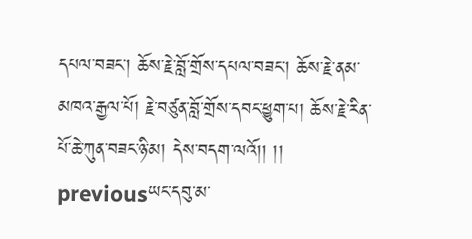དཔལ་བཟང་། ཆོས་རྗེ་བློ་གྲོས་དཔལ་བཟང་། ཆོས་རྗེ་ནམ་མཁའ་རྒྱལ་པོ། རྗེ་བཙུན་བློ་གྲོས་དབང་ཕྱུག་པ། ཆོས་རྗེ་རིན་པོ་ཆེ་ཀུན་བཟང་ཉི་མ། དེས་བདག་ལའོ།། །།
previousཡང་དབུ་མ་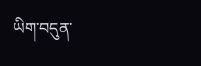ཡིག་བདུན་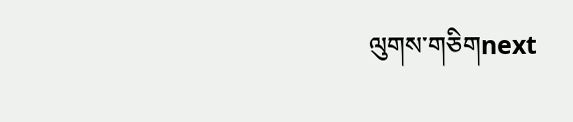ལུགས་གཅིགnext